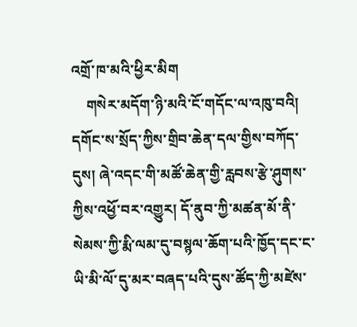འགྲོ་ཁ་མའི་ཕྱིར་མིག
    གསེར་མདོག་ཉི་མའི་ངོ་གདོང་ལ་འཁུ་བའི། དགོང་ས་སྲོད་ཀྱིས་གྲིབ་ཆེན་དལ་གྱིས་བཀོད་དུས། ཞེ་འདང་གི་མཚོ་ཆེན་གྱི་རླབས་རྩེ་ཤུགས་ཀྱིས་འཕྱོ་བར་འགྱུར། དོ་ནུབ་ཀྱི་མཚན་མོ་ནི་སེམས་ཀྱི་རྨི་ལམ་དུ་བསྙལ་ཆོག་པའི་ཁྱོད་དང་ང་ཡི་མི་ལོ་དུ་མར་བཞད་པའི་དུས་ཚོད་ཀྱི་མཛེས་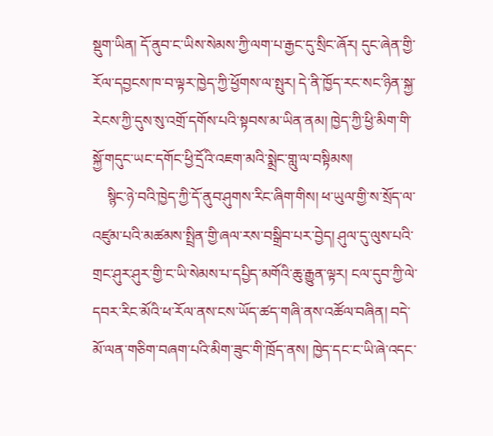སྡུག་ཡིན། དོ་ནུབ་ང་ཡིས་སེམས་ཀྱི་ལག་པ་རྒྱང་དུ་སྲིང་ཞོར། དུང་ཞེན་གྱི་རོལ་དབྱངས་ཁ་བ་ལྟར་ཁྱེད་ཀྱི་ཕྱོགས་ལ་སྤུར། དེ་ནི་ཁྱོད་རང་སང་ཉིན་སྐྱ་རེངས་ཀྱི་དུས་སུ་འགྲོ་དགོས་པའི་སྟབས་མ་ཡིན་ནམ། ཁྱེད་ཀྱི་ཕྱི་མིག་གི་སྐྱོ་གདུང་ཡང་དགོང་ཕྱི་དྲོའི་འཇག་མའི་སྨྲེང་གླུ་ལ་བསྟིམས།
    སྙིང་ཉེ་བའི་ཁྱེད་ཀྱི་དོ་ནུབ་ཤུགས་རིང་ཞིག་གིས། ཕ་ཡུལ་གྱི་ས་སྲོད་ལ་འཛུམ་པའི་མཚམས་སྤྲིན་གྱི་ཞལ་རས་བསྒྲིབ་པར་བྱེད། ཤུལ་དུ་ལུས་པའི་གྲང་ཤུར་ཤུར་གྱི་ང་ཡི་སེམས་པ་དཔྱིད་མགོའི་ཆུ་རྒྱུན་ལྟར། ངལ་དུབ་ཀྱི་ལེ་དབར་རིང་མོའི་ཕ་རོལ་ནས་ངས་ཡོད་ཚད་གཞི་ནས་འཚོལ་བཞིན། བདེ་མོ་ལན་གཅིག་བཞག་པའི་མིག་ཟུང་གི་ཁྲོད་ནས། ཁྱེད་དང་ང་ཡི་ཞེ་འདང་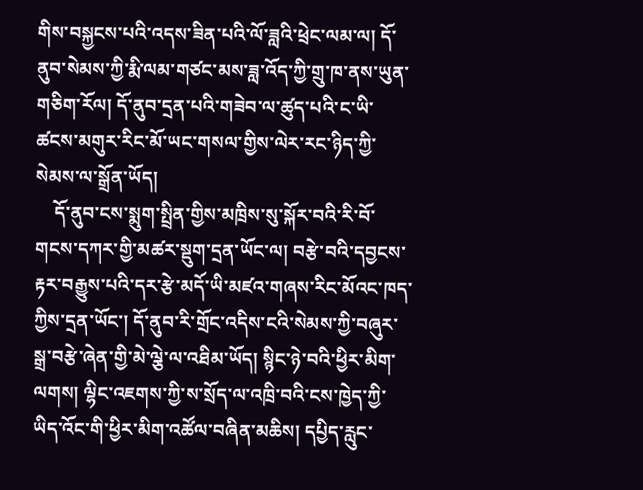གིས་བསྐྱངས་པའི་འདས་ཟིན་པའི་ལོ་ཟླའི་ཕྲེང་ལམ་ལ། དོ་ནུབ་སེམས་ཀྱི་རྨི་ལམ་གཙང་མས་ཟླ་འོད་ཀྱི་གྲུ་ཁ་ནས་ཡུན་གཅིག་རོལ། དོ་ནུབ་དྲན་པའི་གཟེབ་ལ་ཚུད་པའི་ང་ཡི་ཚངས་མགུར་རིང་མོ་ཡང་གསལ་གྱིས་ལེར་རང་ཉིད་ཀྱི་སེམས་ལ་སྒྲོན་ཡོད།
    དོ་ནུབ་ངས་སྨུག་སྤྲིན་གྱིས་མཁྲིས་སུ་སྐོར་བའི་རི་བོ་གངས་དཀར་གྱི་མཚར་སྡུག་དྲན་ཡོང་ལ། བརྩེ་བའི་དབྱངས་རྟར་བརྒྱུས་པའི་དར་རྩེ་མདོ་ཡི་མཛའ་གཞས་རིང་མོའང་ཁད་ཀྱིས་དྲན་ཡོང་། དོ་ནུབ་རི་གྲོང་འདིས་ངའི་སེམས་ཀྱི་བཞུར་སྒྲ་བརྩེ་ཞེན་གྱི་མེ་ལྕེ་ལ་འཐིམ་ཡོད། སྙིང་ཉེ་བའི་ཕྱིར་མིག་ལགས། ལྷིང་འཇགས་ཀྱི་ས་སྲོད་ལ་འཁྲི་བའི་ངས་ཁྱེད་ཀྱི་ཡིད་འོང་གི་ཕྱིར་མིག་འཚོལ་བཞིན་མཆིས། དཔྱིད་རླུང་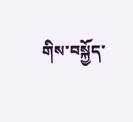གིས་བསྐྱོད་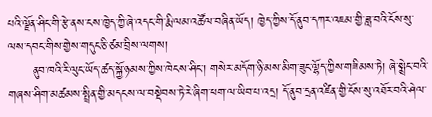པའི་ལྗོན་ཤིང་གི་རྩེ་ནས་ངས་ཁྱེད་ཀྱི་ཞེ་འདང་གི་རྨི་ལམ་འཚོལ་བཞིན་ཡོད། ཁྱེད་ཀྱིས་དོ་ནུབ་དཀར་འཇམ་གྱི་ཟླ་བའི་ངོས་སུ་ལས་དབང་གིས་གྱེས་གདུང་ཅི་ཙམ་བྲིས་ལགས།
      ནུབ་ཁའི་རི་ལུང་ཡོད་ཚད་སྐྱོ་ཉམས་ཀྱིས་ཁེངས་ཤིང་། གསེར་མདོག་ཉི་མས་མིག་ཟུང་ལྷོད་ཀྱིས་གཟིམས་ཏེ། ཞེ་སྨྲེང་བའི་གཞས་ཤིག་མཚམས་སྤྲིན་གྱི་མདངས་ལ་བསྡེབས་ཏེ་རེ་ཞིག་ཕག་ལ་ཡིབ་པ་འདྲ། དོ་ནུབ་དྲན་འཛིན་གྱི་ངོས་སུ་འཐོར་བའི་ཤེལ་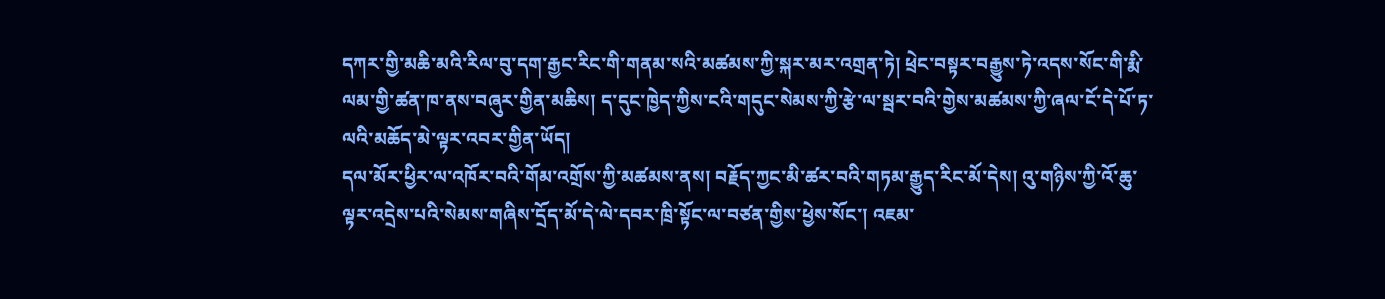དཀར་གྱི་མཆི་མའི་རིལ་བུ་དག་རྒྱང་རིང་གི་གནམ་སའི་མཚམས་ཀྱི་སྐར་མར་འགྲན་ཏེ། ཕྲེང་བསྟར་བརྒྱུས་ཏེ་འདས་སོང་གི་རྨི་ལམ་གྱི་ཚན་ཁ་ནས་བཞུར་གྱིན་མཆིས། ད་དུང་ཁྱེད་ཀྱིས་ངའི་གདུང་སེམས་ཀྱི་རྩེ་ལ་སྦར་བའི་གྱེས་མཚམས་ཀྱི་ཞལ་ངོ་དེ་པོ་ཏ་ལའི་མཆོད་མེ་ལྟར་འབར་གྱིན་ཡོད།
དལ་མོར་ཕྱིར་ལ་འཁོར་བའི་གོམ་འགྲོས་ཀྱི་མཚམས་ནས། བརྗོད་ཀྱང་མི་ཚར་བའི་གཏམ་རྒྱུད་རིང་མོ་དེས། འུ་གཉིས་ཀྱི་འོ་ཆུ་ལྟར་འདྲེས་པའི་སེམས་གཞིས་དྲོད་མོ་དེ་ལེ་དབར་ཁྲི་སྟོང་ལ་བཙན་གྱིས་ཕྱེས་སོང་། འཇམ་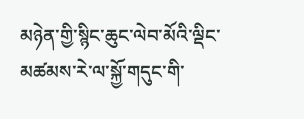མཉེན་གྱི་སྙིང་ཆུང་ལེབ་མོའི་ལྡིང་མཚམས་རེ་ལ་སྐྱོ་གདུང་གི་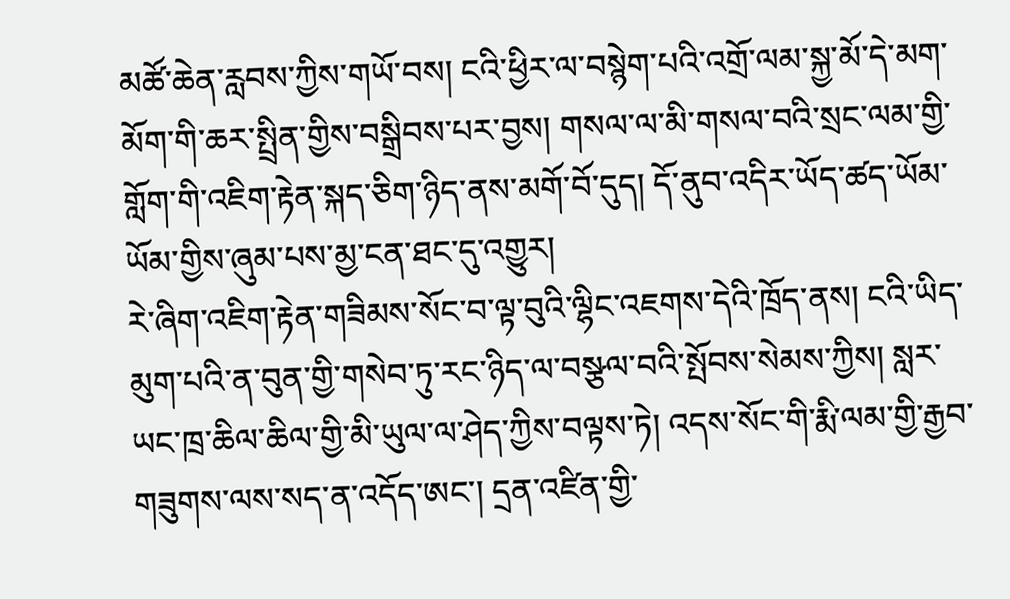མཚོ་ཆེན་རླབས་ཀྱིས་གཡོ་བས། ངའི་ཕྱིར་ལ་བསྙེག་པའི་འགྲོ་ལམ་སྐྱ་མོ་དེ་མག་མོག་གི་ཆར་སྤྲིན་གྱིས་བསྒྲིབས་པར་བྱས། གསལ་ལ་མི་གསལ་བའི་སྲང་ལམ་གྱི་གློག་གི་འཇིག་རྟེན་སྐད་ཅིག་ཉིད་ནས་མགོ་བོ་དུད། དོ་ནུབ་འདིར་ཡོད་ཚད་ཡོམ་ཡོམ་གྱིས་ཞུམ་པས་མྱ་ངན་ཐང་དུ་འགྱུར།
རེ་ཞིག་འཇིག་རྟེན་གཟིམས་སོང་བ་ལྟ་བུའི་ལྷིང་འཇགས་དེའི་ཁྲོད་ནས། ངའི་ཡིད་མུག་པའི་ན་བུན་གྱི་གསེབ་ཏུ་རང་ཉིད་ལ་བསྩལ་བའི་སྤོབས་སེམས་ཀྱིས། སླར་ཡང་ཁྲ་ཆིལ་ཆིལ་གྱི་མི་ཡུལ་ལ་ཤེད་ཀྱིས་བལྟས་ཏེ། འདས་སོང་གི་རྨི་ལམ་གྱི་རྒྱབ་གཟུགས་ལས་སད་ན་འདོད་ཨང་། དྲན་འཛིན་གྱི་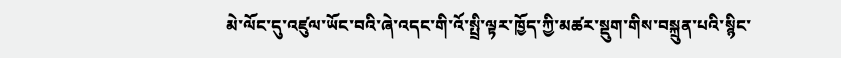མེ་ལོང་དུ་འཛུལ་ཡོང་བའི་ཞེ་འདང་གི་འོ་སྤྲི་ལྟར་ཁྱོད་ཀྱི་མཚར་སྡུག་གིས་བསྐྲུན་པའི་སྙིང་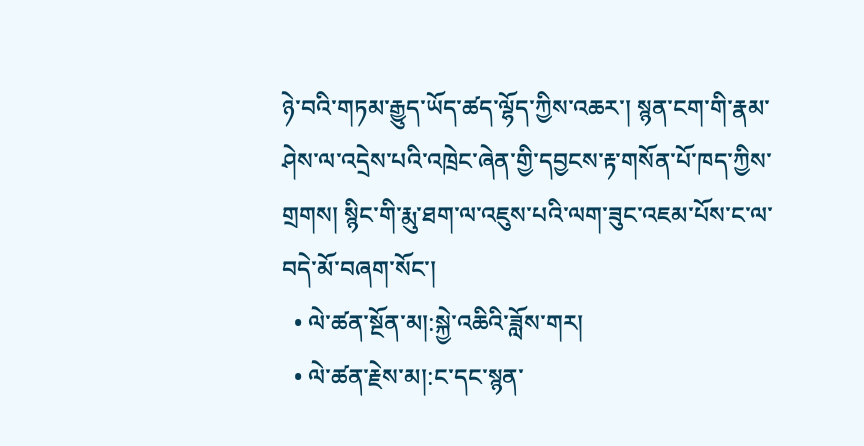ཉེ་བའི་གཏམ་རྒྱུད་ཡོད་ཚད་ལྷོད་ཀྱིས་འཆར་། སྙན་ངག་གི་རྣམ་ཤེས་ལ་འདྲེས་པའི་འཁྲེང་ཞེན་གྱི་དབྱངས་རྟ་གསོན་པོ་ཁད་ཀྱིས་གྲགས། སྙིང་གི་རྨུ་ཐག་ལ་འཇུས་པའི་ལག་ཟུང་འཇམ་པོས་ང་ལ་བདེ་མོ་བཞག་སོང་།
  • ལེ་ཚན་སྔོན་མ།:སྐྱེ་འཆིའི་ཟློས་གར།
  • ལེ་ཚན་རྗེས་མ།:ང་དང་སྙན་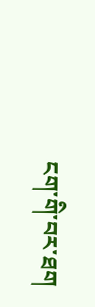ངག་གི་བར་ཐག